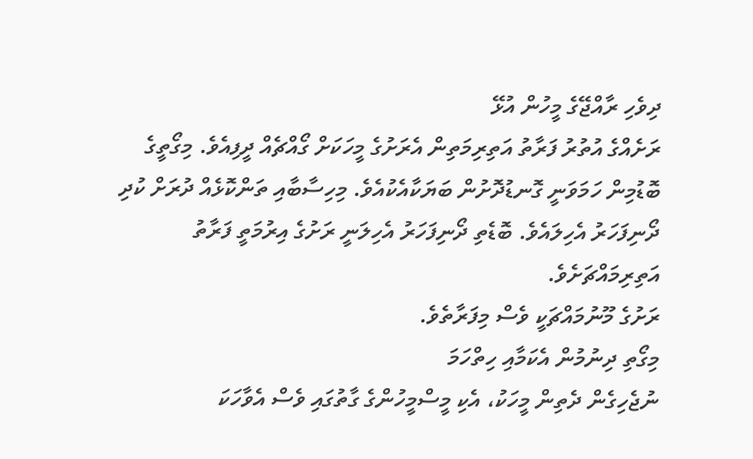ދިވެހި ރާއްޖޭގެ މީހުން އުޅޭ
ރަށެއްގެ އުތުރު ފަރާތު އަތިރިމަތިން އެރަށުގެ މީހަކަށް ގޯއްޗެއް ދީފިއެވެ. މިގޯތީގެ
ބޮޑުމިން ހަމަވަނީ ގޮނޑުދޮށުން ބަޔަކާއެކުއެވެ. މިހިސާބާއި ތަންކޮޅެއް ދުރަށް ކުދި
ދޯނިފަހަރު އެހިލައެވެ. ބޮޑެތި ދޯނިފަހަރު އެހިލަނީ ރަށުގެ އިރުމަތީ ފަރާތު އަތިރިމައްޗަށެވެ.
ރަށުގެ މޫނުމައްޗަކީ ވެސް މިފަރާތެވެ.
މިގޯތި ދިނުމުން އެކަމާއި ހިތްހަމަ
ނުޖެހިގެން ދެތިން މީހަކު، އެކި މީސްމީހުންގެ ގާތުގައި ވެސް އެވާހަކަ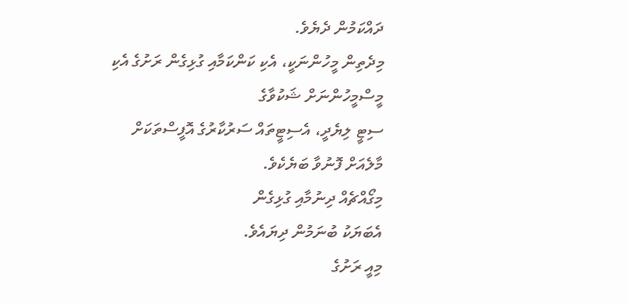ދައްކަމުން ދެޔެވެ.
މިދެތިން މީހުންނަކީ، އެކި ކަންކަމާއި ގުޅިގެން ރަށުގެ އެކި މީސްމީހުންނަށް ޝަކުވާގެ
ސިޓީ ލިޔެދީ، އެސިޓީތައް ސަރުކާރުގެ އޮފީސްތަކަށް މާލެއަށް ފޮނުވާ ބަޔެކެވެ.
މިގޯއްޗެއް ދިނުމާއި ގުޅިގެން
އެބަޔަކު ބުނަމުން ދިޔައެވެ.
މިއީ ރަށުގެ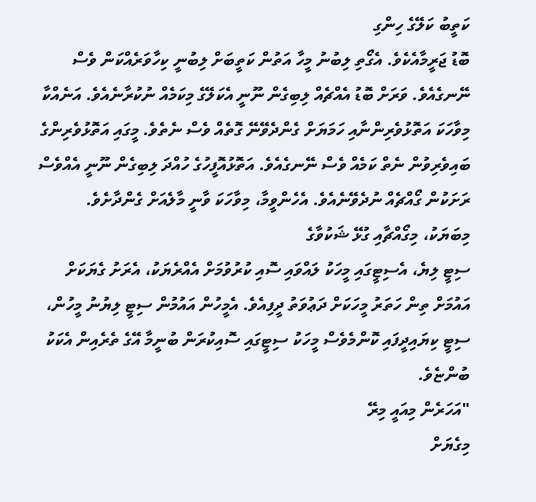ކަތީބު ކަލޭގެ ހިންގި
ބޮޑު ޖަރީމާއެކެވެ. އެގޯތި ލިބުނު މީހާ އަތުން ކަތީބަށް ލިބުނީ ކިހާވަރެއްކަން ވެސް
ނޭނގެއެވެ. ވަރަށް ބޮޑު އެއްޗެއް ލިބިގެން ނޫނީ އެކަލޭގެ މިކަމެއް ނުކުރާނެއެވެ. އަނެއްކާ
މިވާހަކަ އަތޮޅުވެރިންނާއި ހަމަޔަށް ގެންދެވޭނޭ ގޮތެއް ވެސް ނެތެވެ. މީގައި އަތޮޅުވެރިންގެ
ބައިވެރިވުން ނެތް ކަމެއް ވެސް ނޭނގެއެވެ. އަތޮޅުއޮފީހުގެ ހުއްދަ ލިބިގެން ނޫނީ އެއްވެސް
ރަށަކުން ގޯއްޗެއް ނުދެވޭނެއެވެ. އެހެންވީމާ، މިވާހަކަ ވާނީ މާލެއަށް ގެންދާށެވެ.
މިބަޔަކު، މިގޯއްޗާއި ގުޅޭ ޝަކުވާގެ
ސިޓީ ލިޔެ، އެސިޓީގައި މީހަކު ލައްވައި ސޮއި ކުރުވުމަށް އެއްރެޔަކު، އެރަށު ގެޔަކަށް
އައުމަށް ތިން ހަތަރު މީހަކަށް ދަޢުވަތު ދީފިއެވެ. އެމީހުން އައުމުން ސިޓީ ލިޔުނު މީހުން،
ސިޓީ ކިޔައިދީފައި ކޮންމެވެސް މީހަކު ސިޓީގައި ސޮއިކުރަން ބުނީމާ އޭގެ ތެރެއިން އެކަކު
ބުންޏެވެ.
"އަހަރެން މިއައީ މިރޭ
މިގެޔަށް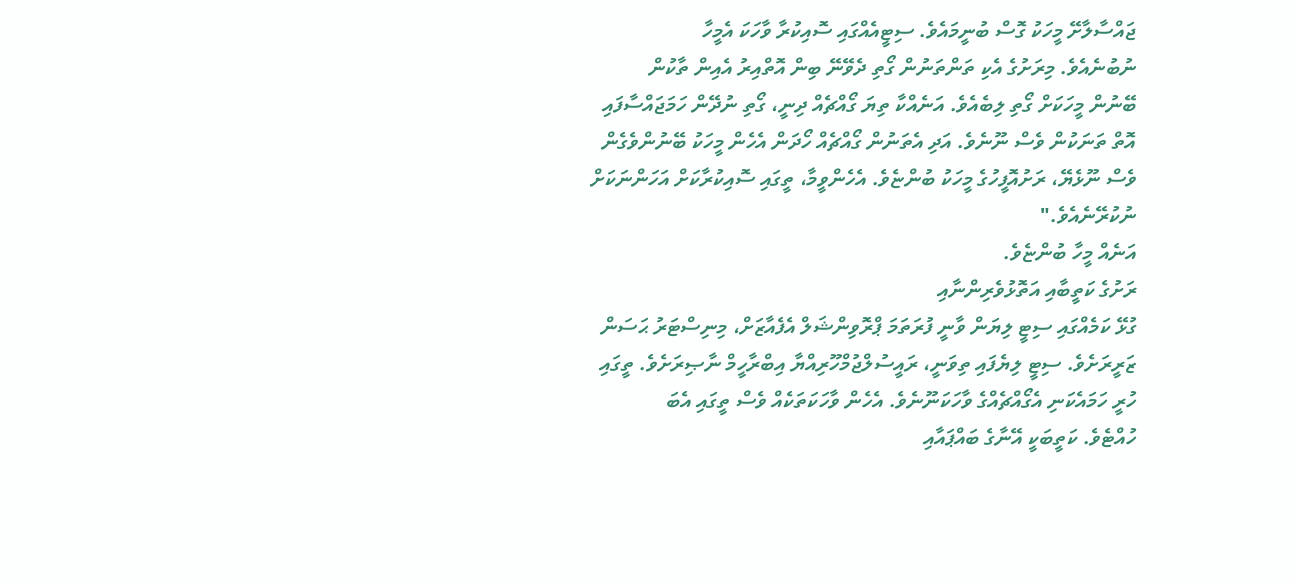ޖައްސާލާށޭ މީހަކު ގޮސް ބުނީމައެވެ. ސިޓީއެއްގައި ސޮއިކުރާ ވާހަކަ އެމީހާ
ނުބުނެއެވެ. މިރަށުގެ އެކި ތަންތަނުން ގޯތި ދެވޭނޭ ބިން އޮތްއިރު އެއިން ތާކުން
ބޭނުން މީހަކަށް ގޯތި ލިބެއެވެ. އަނެއްކާ ތިޔަ ގޯއްޗެއް ދިނީ، ގޯތި ނުދޭން ހަމަޖައްސާފައި
އޮތް ތަނަކުން ވެސް ނޫނެވެ. އަދި އެތަނުން ގޯއްޗެއް ހޯދަން އެހެން މީހަކު ބޭނުންވެގެން
ވެސް ނޫޅެޔޭ، ރަށުއޮފީހުގެ މީހަކު ބުންޏެވެ. އެހެންވީމާ، ތީގައި ސޮއިކުރާކަށް އަހަންނަކަށް
ނުކުރޭނެއެވެ."
އަނެއް މީހާ ބުންޏެވެ.
ރަށުގެ ކަތީބާއި އަތޮޅުވެރިންނާއި
ގުޅޭ ކަމެއްގައި ސިޓީ ލިޔަން ވާނީ ފުރަތަމަ ޕްރޮވިންޝަލް އެފެއާޒަށް، މިނިސްޓަރު ޙަސަން
ޒަރީރަށެވެ. ސިޓީ ލިޔެފައި ތިވަނީ، ރައީސުލްޖުމްހޫރިއްޔާ އިބްރާހީމް ނާޞިރަށެވެ. ތީގައި
ހުރީ ހަމައެކަނި އެގޯއްޗެއްގެ ވާހަކަނޫނެވެ. އެހެން ވާހަކަތަކެއް ވެސް ތީގައި އެބަ
ހުއްޓެވެ. ކަތީބަކީ އޭނާގެ ބައްޕައާއި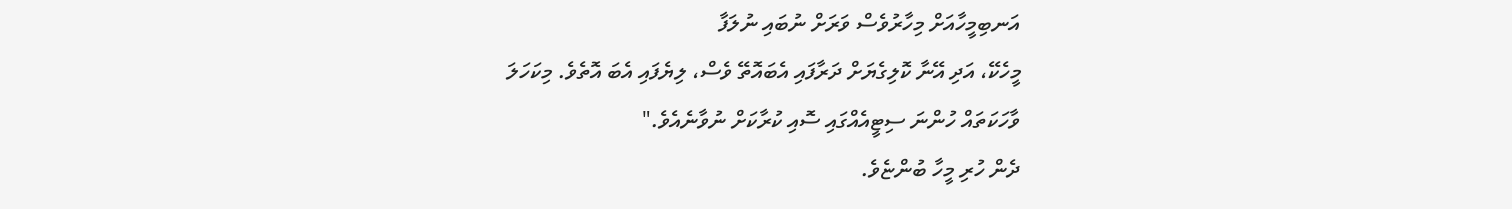އަނބިމީހާއަށް މިހާރުވެސް ވަރަށް ނުބައި ނުލަފާ
މީހެކޭ، އަދި އޭނާ ކޮލިގެޔަށް ދަރާފައި އެބައޮތޭ ވެސް، ލިޔެފައި އެބަ އޮތެވެ. މިކަހަލަ
ވާހަކަތައް ހުންނަ ސިޓީއެއްގައި ސޮއި ކުރާކަށް ނުވާނެއެވެ."
ދެން ހުރި މީހާ ބުންޏެވެ.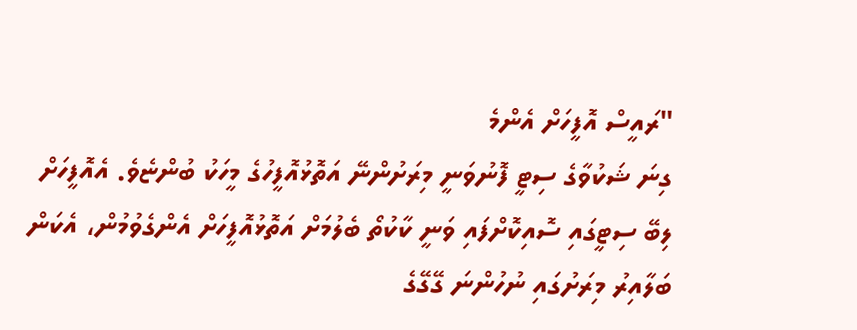"ރައީސް އޮފީހަށް އެންމެ
ގިނަ ޝަކުވާގެ ސިޓީ ފޮނުވަނީ މިރަށުންނޭ އަތޮޅުއޮފީހުގެ މީހަކު ބުންޏެވެ. އެއޮފީހަށް
ލިބޭ ސިޓީގައި ސޮއިކޮށްފައި ވަނީ ކާކުތޯ ބެލުމަށް އަތޮޅުއޮފީހަށް އެންގެވުމުން، އެކަން
ބަލާއިރު މިރަށުގައި ނުހުންނަ ގޭގޭގެ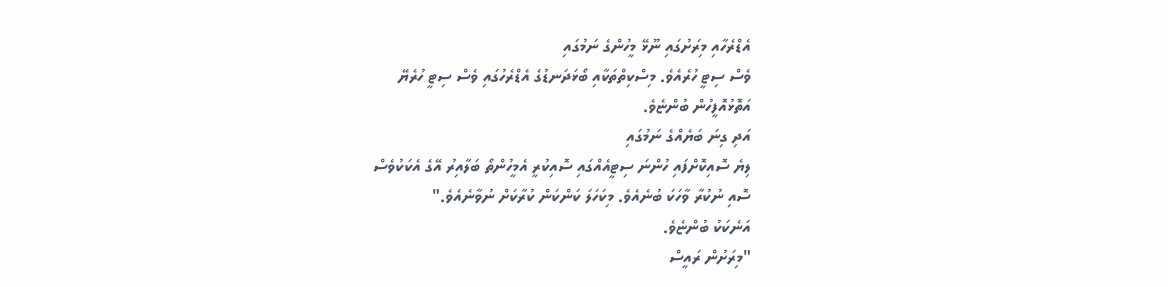އެޑްރެހާއި މިރަށުގައި ނޫޅޭ މީހުންގެ ނަމުގައި
ވެސް ސިޓީ ހުރެއެވެ. މިސްކިތްތަކާއި ބޯޅަދަނޑުގެ އެޑްރެހުގައި ވެސް ސިޓީ ހުރެޔޭ
އަތޮޅުއޮފީހުން ބުންޏެވެ.
އަދި ގިނަ ބަޔެއްގެ ނަމުގައި
ލިޔެ ސޮއިކޮށްފައި ހުންނަ ސިޓީއެއްގައި ސޮއިކުރީ އެމީހުންތޯ ބަލާއިރު އޭގެ އެކަކުވެސް
ސޮއި ނުކުރާ ވާހަކަ ބުނެއެވެ. މިކަހަލަ ކަންކަން ކުރާކަށް ނުވާނެއެވެ."
އަނެކަކު ބުންޏެވެ.
"މިރަށުން ރައީސް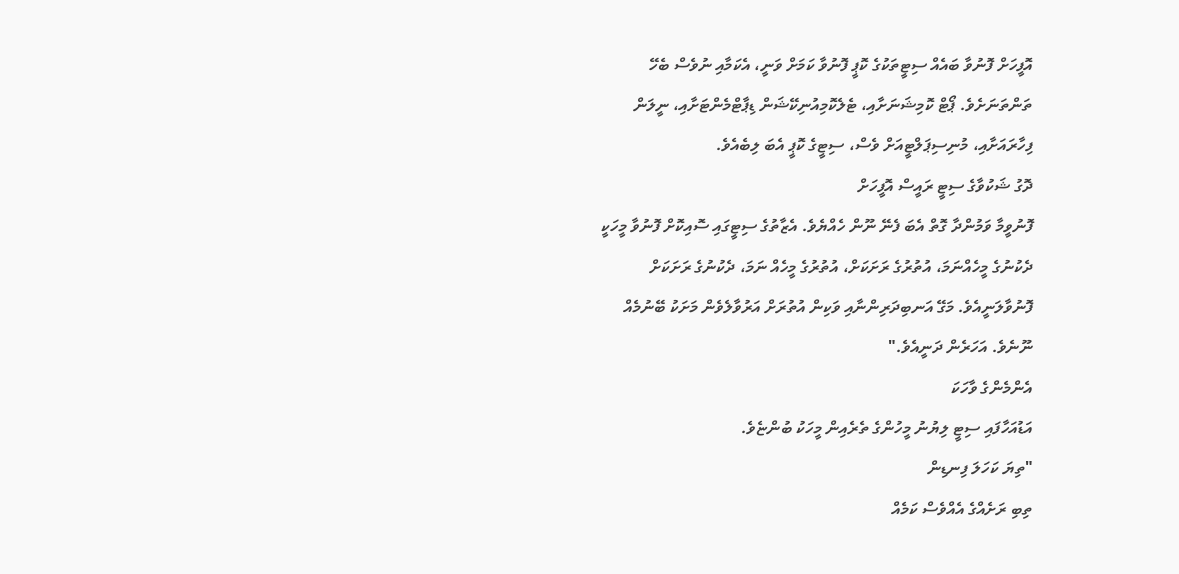އޮފީހަށް ފޮނުވާ ބައެއް ސިޓީތަކުގެ ކޮޕީ ފޮނުވާ ކަމަށް ވަނީ، އެކަމާއި ނުވެސް ބެހޭ
ތަންތަނަށެވެ. ޕޯޓް ކޮމިޝަނަށާއި، ޓެލެކޮމިއުނިކޭޝަން ޑިޕާޓްމެންޓަށާއި، ނީލަން
ފިހާރައަށާއި، މުނިސިޕަލްޓީއަށް ވެސް، ސިޓީގެ ކޮޕީ އެބަ ލިބެއެވެ.
ދޮގު ޝަކުވާގެ ސިޓީ ރައީސް އޮފީހަށް
ފޮނުވީމާ ވަމުންދާ ގޮތް އެބަ ފެނޭ ނޫން ހެއްޔެވެ. އެޒާތުގެ ސިޓީގައި ސޮއިކޮށް ފޮނުވާ މީހަކީ
ދެކުނުގެ މީހެއްނަމަ، އުތުރުގެ ރަށަކަށް، އުތުރުގެ މީހެއް ނަމަ، ދެކުނުގެ ރަށަކަށް
ފޮނުވާލަނީއެވެ. މަގޭ އަނބިދަރިންނާއި ވަކިން އުތުރަށް އަރުވާލެވެން މަށަކު ބޭނުމެއް
ނޫނެވެ. އަހަރެން ދަނީއެވެ."
އެންމެންގެ ވާހަކަ
އަޑުއަހާފައި ސިޓީ ލިޔުނު މީހުންގެ ތެރެއިން މީހަކު ބުންޏެވެ.
"ތިޔަ ކަހަލަ ފިނޑިން
ތިބި ރަށެއްގެ އެއްވެސް ކަމެއް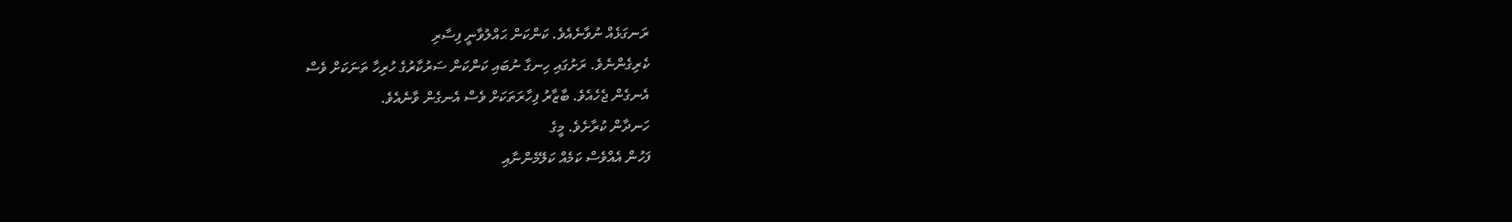ރަނގަޅެއް ނުވާނެއެވެ. ކަންކަން ޙައްލުވާނީ ފިސާރި
ކެރިގެންނެވެ. ރަށުގައި ހިނގާ ނުބައި ކަންކަން ސަރުކާރުގެ ހުރިހާ ތަނަކަށް ވެސް
އެނގެން ޖެހެއެވެ. ބާޒާރު ފިހާރަތަކަށް ވެސް އެނގެން ވާނެއެވެ.
ހަނދާން ކުރާށެވެ. މީގެ
ފަހުން އެއްވެސް ކަމެއް ކަލޭމެންނާއި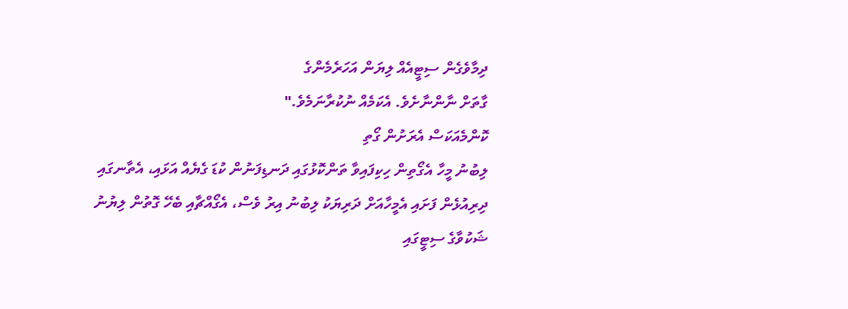ދިމާވެގެން ސިޓީއެއް ލިޔަން އަހަރެމެންގެ
ގާތަށް ނާންނާށެވެ. އެކަމެއް ނުކުރާނަމެވެ."
ކޮންމެއަކަސް އެރަށުން ގޯތި
ލިބުނު މީހާ އެގޯތިން ހިކިފައިވާ ތަންކޮޅުގައި ދަނޑިފަނުން ކުޑަ ގެޔެއް އަޅައި، އެތާނގައި
ދިރިއުޅެން ފަށައި އެމީހާއަށް ދަރިޔަކު ލިބުނު އިރު ވެސް، އެގޯއްޗާއި ބެހޭ ގޮތުން ލިޔުނު
ޝަކުވާގެ ސިޓީގައި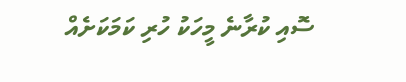ސޮއި ކުރާނެ މީހަކު ހުރި ކަމަކަށެއް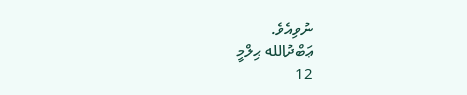ނުވިއެވެ.
ޢަބްދުالله ޙިލްމީ
12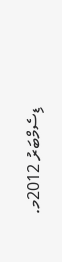ޑިސެމްބަރު 2012މ.